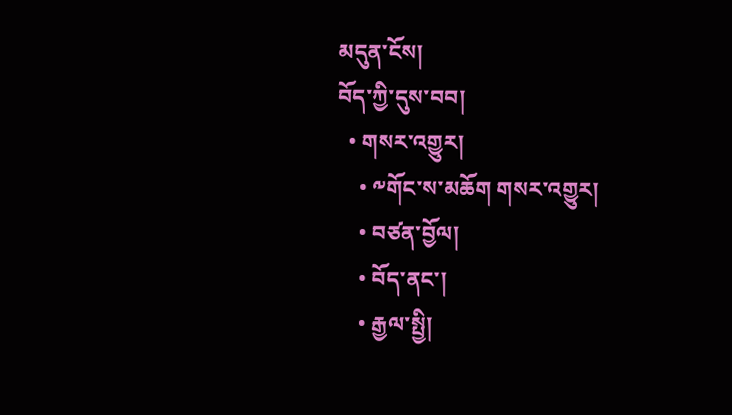མདུན་ངོས།
བོད་ཀྱི་དུས་བབ།
  • གསར་འགྱུར།
    • ༸གོང་ས་མཆོག གསར་འགྱུར།
    • བཙན་བྱོལ།
    • བོད་ནང་།
    • རྒྱལ་སྤྱི།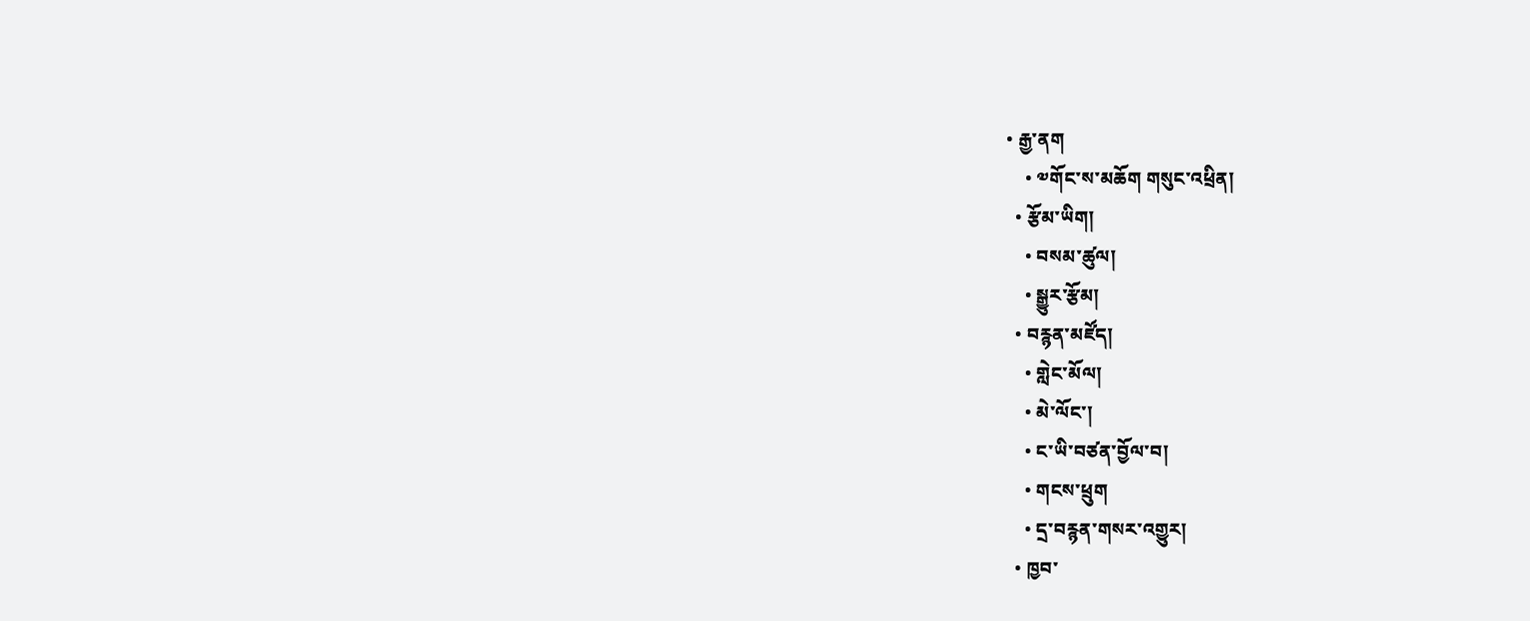• རྒྱ་ནག
    • ༧གོང་ས་མཆོག གསུང་འཕྲིན།
  • རྩོམ་ཡིག།
    • བསམ་ཚུལ།
    • སྒྱུར་རྩོམ།
  • བརྙན་མཛོད།
    • གླེང་མོལ།
    • མེ་ལོང་།
    • ང་ཡི་བཙན་བྱོལ་བ།
    • གངས་ཕྲུག
    • དྲ་བརྙན་གསར་འགྱུར།
  • ཁྱབ་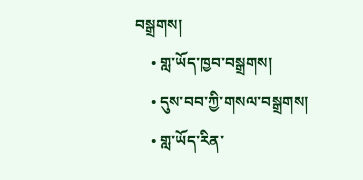བསྒྲགས།
    • གླ་ཡོད་ཁྱབ་བསྒྲགས།
    • དུས་བབ་ཀྱི་གསལ་བསྒྲགས།
    • གླ་ཡོད་རིན་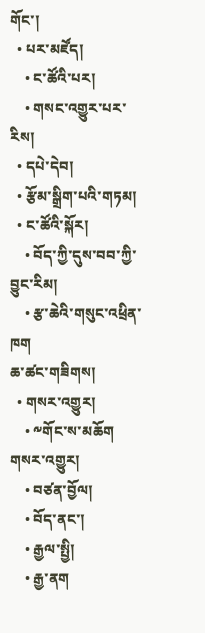གོང་།
  • པར་མཛོད།
    • ང་ཚོའི་པར།
    • གསང་འགྱུར་པར་རིས།
  • དཔེ་དེབ།
  • རྩོམ་སྒྲིག་པའི་གཏམ།
  • ང་ཚོའི་སྐོར།
    • བོད་ཀྱི་དུས་བབ་ཀྱི་བྱུང་རིམ།
    • རྩ་ཆེའི་གསུང་འཕྲིན་ཁག
ཆ་ཚང་གཟིགས།
  • གསར་འགྱུར།
    • ༸གོང་ས་མཆོག གསར་འགྱུར།
    • བཙན་བྱོལ།
    • བོད་ནང་།
    • རྒྱལ་སྤྱི།
    • རྒྱ་ནག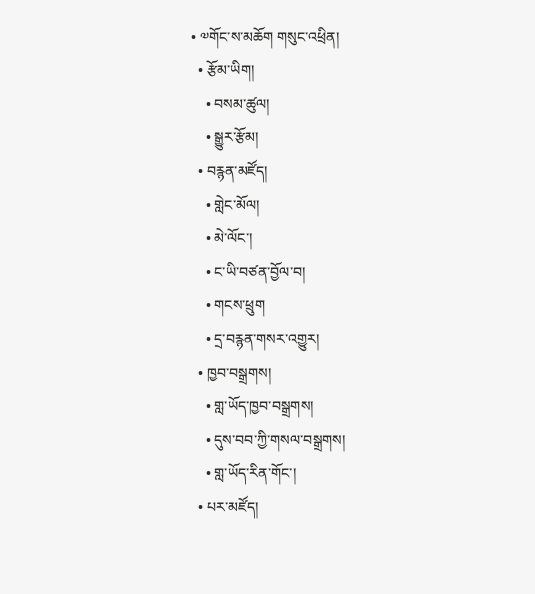• ༧གོང་ས་མཆོག གསུང་འཕྲིན།
  • རྩོམ་ཡིག།
    • བསམ་ཚུལ།
    • སྒྱུར་རྩོམ།
  • བརྙན་མཛོད།
    • གླེང་མོལ།
    • མེ་ལོང་།
    • ང་ཡི་བཙན་བྱོལ་བ།
    • གངས་ཕྲུག
    • དྲ་བརྙན་གསར་འགྱུར།
  • ཁྱབ་བསྒྲགས།
    • གླ་ཡོད་ཁྱབ་བསྒྲགས།
    • དུས་བབ་ཀྱི་གསལ་བསྒྲགས།
    • གླ་ཡོད་རིན་གོང་།
  • པར་མཛོད།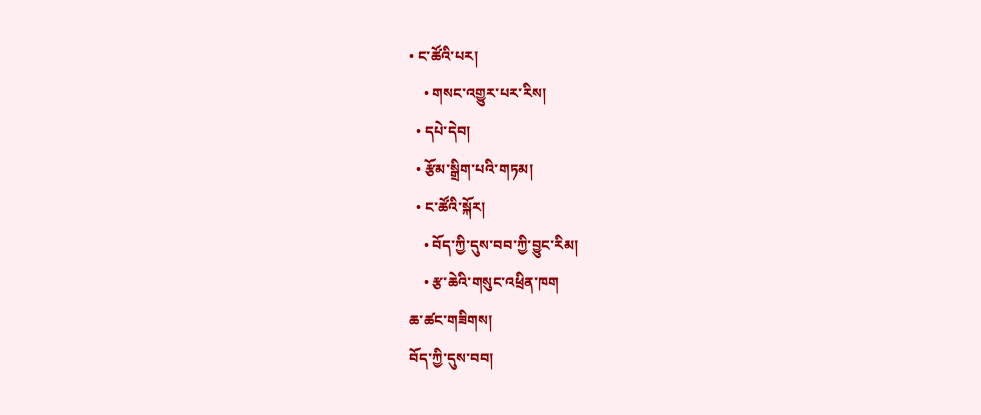• ང་ཚོའི་པར།
    • གསང་འགྱུར་པར་རིས།
  • དཔེ་དེབ།
  • རྩོམ་སྒྲིག་པའི་གཏམ།
  • ང་ཚོའི་སྐོར།
    • བོད་ཀྱི་དུས་བབ་ཀྱི་བྱུང་རིམ།
    • རྩ་ཆེའི་གསུང་འཕྲིན་ཁག
ཆ་ཚང་གཟིགས།
བོད་ཀྱི་དུས་བབ།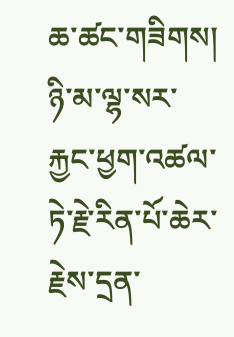ཆ་ཚང་གཟིགས།
ཉི་མ་ལྷ་སར་རྐྱང་ཕྱག་འཚལ་ཏེ་རྗེ་རིན་པོ་ཆེར་རྗེས་དྲན་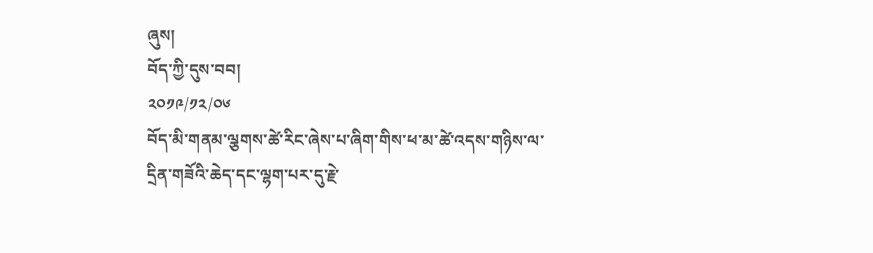ཞུས།
བོད་ཀྱི་དུས་བབ།
༢༠༡༩/༡༢/༠༦
བོད་མི་གནམ་ལྕགས་ཚེ་རིང་ཞེས་པ་ཞིག་གིས་ཕ་མ་ཚེ་འདས་གཉིས་ལ་དྲིན་གཟོའི་ཆེད་དང་ལྷག་པར་དུ་རྗེ་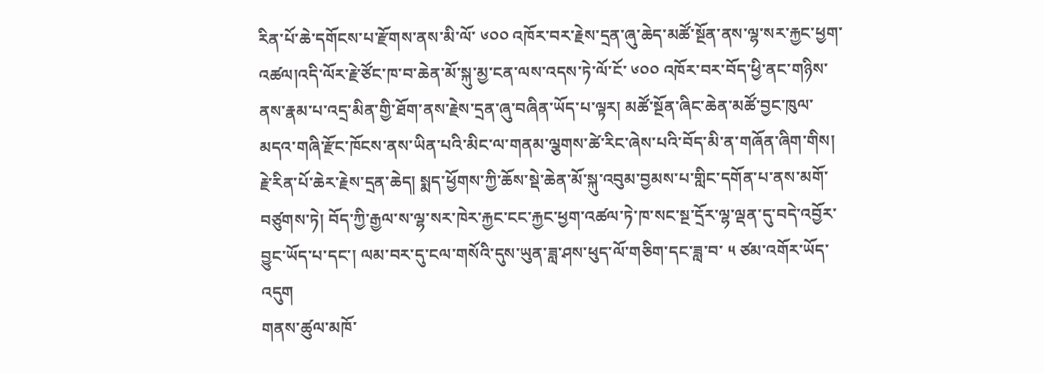རིན་པོ་ཆེ་དགོངས་པ་རྫོགས་ནས་མི་ལོ་ ༦༠༠ འཁོར་བར་རྗེས་དྲན་ཞུ་ཆེད་མཚོ་སྔོན་ནས་ལྷ་སར་རྐྱང་ཕྱག་འཚལ།འདི་ལོར་རྗེ་ཙོང་ཁ་བ་ཆེན་མོ་སྐུ་མྱ་ངན་ལས་འདས་ཏེ་ལོ་ངོ་ ༦༠༠ འཁོར་བར་བོད་ཕྱི་ནང་གཉིས་ནས་རྣམ་པ་འདྲ་མིན་གྱི་ཐོག་ནས་རྗེས་དྲན་ཞུ་བཞིན་ཡོད་པ་ལྟར། མཚོ་སྔོན་ཞིང་ཆེན་མཚོ་བྱང་ཁུལ་མདའ་གཞི་རྫོང་ཁོངས་ནས་ཡིན་པའི་མིང་ལ་གནམ་ལྕགས་ཚེ་རིང་ཞེས་པའི་བོད་མི་ན་གཞོན་ཞིག་གིས། རྗེ་རིན་པོ་ཆེར་རྗེས་དྲན་ཆེད། སྨད་ཕྱོགས་ཀྱི་ཆོས་སྡེ་ཆེན་མོ་སྐུ་འབུམ་བྱམས་པ་གླིང་དགོན་པ་ནས་མགོ་བཙུགས་ཏེ། བོད་ཀྱི་རྒྱལ་ས་ལྷ་སར་ཁེར་རྐྱང་ངང་རྐྱང་ཕྱག་འཚལ་ཏེ་ཁ་སང་སྔ་དྲོར་ལྷ་ལྡན་དུ་བདེ་འབྱོར་བྱུང་ཡོད་པ་དང་། ལམ་བར་དུ་ངལ་གསོའི་དུས་ཡུན་ཟླ་ཤས་ཕུད་ལོ་གཅིག་དང་ཟླ་བ་ ༥ ཙམ་འགོར་ཡོད་འདུག
གནས་ཚུལ་མཁོ་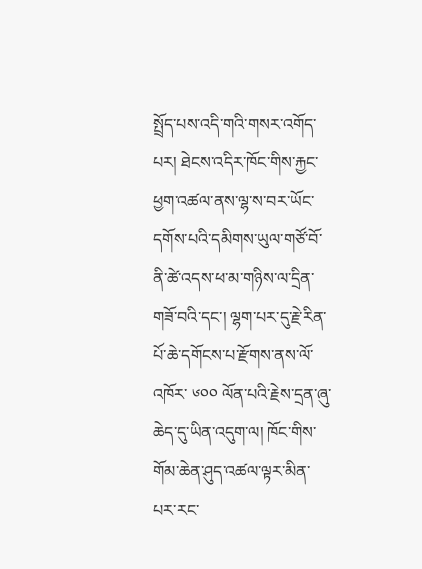སྤྲོད་པས་འདི་གའི་གསར་འགོད་པར། ཐེངས་འདིར་ཁོང་གིས་རྐྱང་ཕྱག་འཚལ་ནས་ལྷ་ས་བར་ཡོང་དགོས་པའི་དམིགས་ཡུལ་གཙོ་བོ་ནི་ཚེ་འདས་ཕ་མ་གཉིས་ལ་དྲིན་གཟོ་བའི་དང་། ལྷག་པར་དུ་རྗེ་རིན་པོ་ཆེ་དགོངས་པ་རྫོགས་ནས་ལོ་འཁོར་ ༦༠༠ ལོན་པའི་རྗེས་དྲན་ཞུ་ཆེད་དུ་ཡིན་འདུག་ལ། ཁོང་གིས་གོམ་ཆེན་ཤུད་འཚལ་ལྟར་མིན་པར་རང་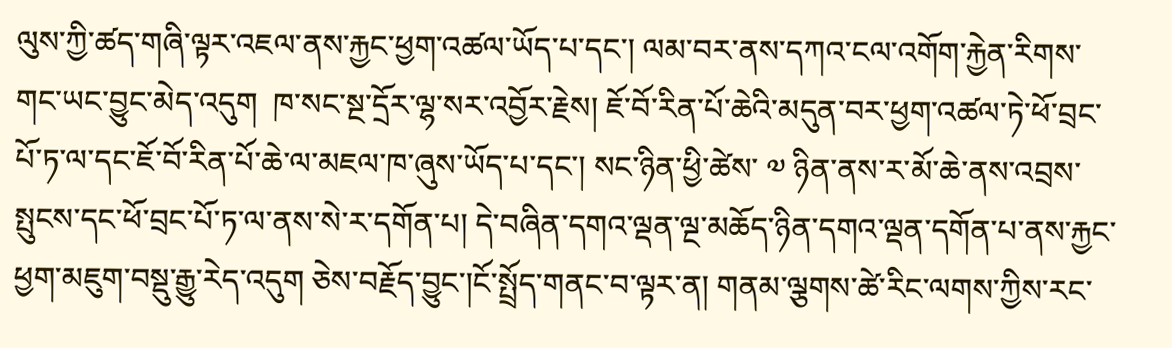ལུས་ཀྱི་ཚད་གཞི་ལྟར་འཇལ་ནས་རྐྱང་ཕྱག་འཚལ་ཡོད་པ་དང་། ལམ་བར་ནས་དཀའ་ངལ་འགོག་རྐྱེན་རིགས་གང་ཡང་བྱུང་མེད་འདུག  ཁ་སང་སྔ་དྲོར་ལྷ་སར་འབྱོར་རྗེས། ཇོ་བོ་རིན་པོ་ཆེའི་མདུན་བར་ཕྱག་འཚལ་ཏེ་ཕོ་བྲང་པོ་ཏ་ལ་དང་ཇོ་བོ་རིན་པོ་ཆེ་ལ་མཇལ་ཁ་ཞུས་ཡོད་པ་དང་། སང་ཉིན་ཕྱི་ཚེས་ ༧ ཉིན་ནས་ར་མོ་ཆེ་ནས་འབྲས་སྤུངས་དང་ཕོ་བྲང་པོ་ཏ་ལ་ནས་སེ་ར་དགོན་པ། དེ་བཞིན་དགའ་ལྡན་ལྔ་མཆོད་ཉིན་དགའ་ལྡན་དགོན་པ་ནས་རྐྱང་ཕྱག་མཇུག་བསྡུ་རྒྱུ་རེད་འདུག ཅེས་བརྗོད་བྱུང་།ངོ་སྤྲོད་གནང་བ་ལྟར་ན། གནམ་ལྕགས་ཚེ་རིང་ལགས་ཀྱིས་རང་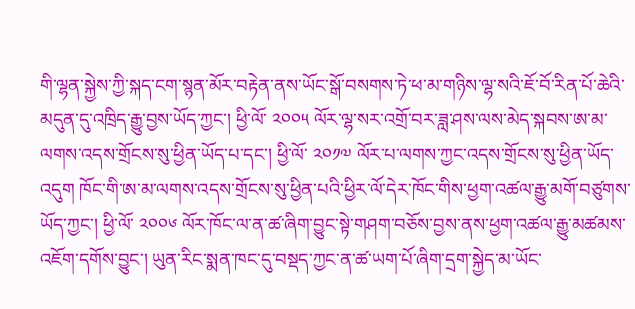གི་ལྷན་སྐྱེས་ཀྱི་སྐད་ངག་སྙན་མོར་བརྟེན་ནས་ཡོང་སྒོ་བསགས་ཏེ་ཕ་མ་གཉིས་ལྷ་སའི་ཇོ་བོ་རིན་པོ་ཆེའི་མདུན་དུ་འཁྲིད་རྒྱུ་བྱས་ཡོད་ཀྱང་། ཕྱི་ལོ་ ༢༠༠༥ ལོར་ལྷ་སར་འགྲོ་བར་ཟླ་ཤས་ལས་མེད་སྐབས་ཨ་མ་ལགས་འདས་གྲོངས་སུ་ཕྱིན་ཡོད་པ་དང་། ཕྱི་ལོ་ ༢༠༡༧ ལོར་པ་ལགས་ཀྱང་འདས་གྲོངས་སུ་ཕྱིན་ཡོད་འདུག ཁོང་གི་ཨ་མ་ལགས་འདས་གྲོངས་སུ་ཕྱིན་པའི་ཕྱིར་ལོ་དེར་ཁོང་གིས་ཕྱག་འཚལ་རྒྱུ་མགོ་བཙུགས་ཡོད་ཀྱང་། ཕྱི་ལོ་ ༢༠༠༦ ལོར་ཁོང་ལ་ན་ཚ་ཞིག་བྱུང་སྟེ་གཤག་བཅོས་བྱས་ནས་ཕྱག་འཚལ་རྒྱུ་མཚམས་འཇོག་དགོས་བྱུང་། ཡུན་རིང་སྨན་ཁང་དུ་བསྡད་ཀྱང་ན་ཚ་ཡག་པོ་ཞིག་དྲག་སྐྱེད་མ་ཡོང་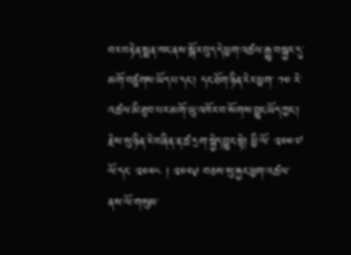བར་བརྟེན་སྨན་ཁང་ནས་སྒོར་བུད་དེ་ཕྱག་འཚལ་རྒྱུ་བསྐྱར་དུ་མགོ་བཙུགས་ཡོད་པ་དང་། དང་ཐོག་ཉིན་རེར་ཕྱག་ ༡༠ རེ་འཚལ་མི་ཐུབ་པར་མགོ་ཡུ་འཁོར་བ་སོགས་བྱུང་ཡོད་ཀྱང་། རྗེས་སུ་ཉིན་རེ་བཞིན་ན་ཚ་དྲག་སྐྱེད་བྱུང་སྟེ། ཕྱི་ལོ་ ༢༠༠༧ ལོ་དང་ ༢༠༠༨ ། ༢༠༠༩ བཅས་སུ་རྐྱང་ཕྱག་འཚལ་ནས་ལོ་གསུམ་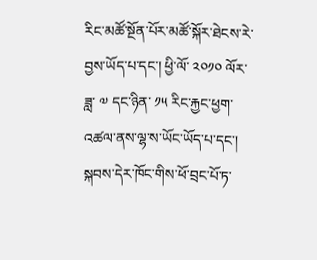རིང་མཚོ་སྔོན་པོར་མཚོ་སྐོར་ཐེངས་རེ་བྱས་ཡོད་པ་དང་། ཕྱི་ལོ་ ༢༠༡༠ ལོར་ཟླ་ ༧ དང་ཉིན་ ༡༥ རིང་རྐྱང་ཕྱག་འཚལ་ནས་ལྷ་ས་ཡོང་ཡོད་པ་དང་། སྐབས་དེར་ཁོང་གིས་ཕོ་བྲང་པོ་ཏ་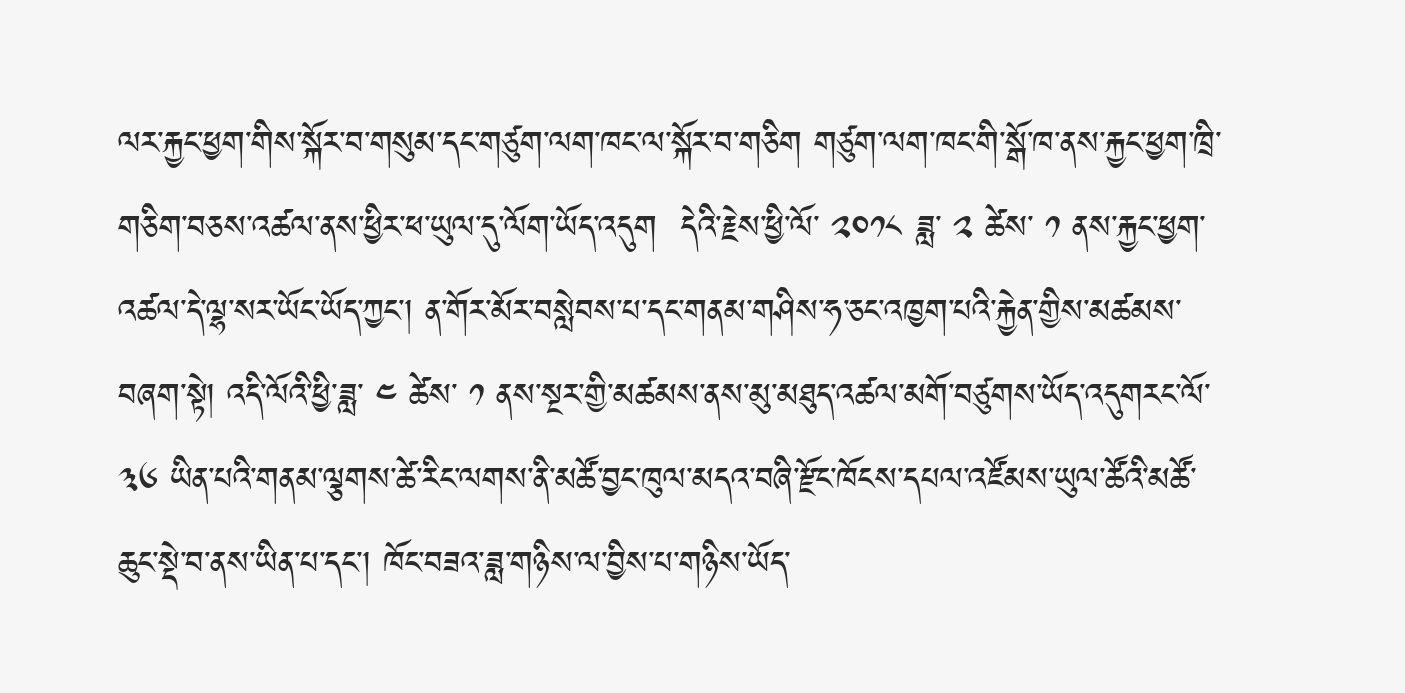ལར་རྐྱང་ཕྱག་གིས་སྐོར་བ་གསུམ་དང་གཙུག་ལག་ཁང་ལ་སྐོར་བ་གཅིག གཙུག་ལག་ཁང་གི་སྒོ་ཁ་ནས་རྐྱང་ཕྱག་ཁྲི་གཅིག་བཅས་འཚལ་ནས་ཕྱིར་ཕ་ཡུལ་དུ་ལོག་ཡོད་འདུག  དེའི་རྗེས་ཕྱི་ལོ་ ༢༠༡༨ ཟླ་ ༢ ཚེས་ ༡ ནས་རྐྱང་ཕྱག་འཚལ་དེ་ལྷ་སར་ཡོང་ཡོད་ཀྱང་། ན་གོར་མོར་བསླེབས་པ་དང་གནམ་གཤིས་ཧ་ཅང་འཁྱག་པའི་རྐྱེན་གྱིས་མཚམས་བཞག་སྟེ། འདི་ལོའི་ཕྱི་ཟླ་ ༤ ཚེས་ ༡ ནས་སྔར་གྱི་མཚམས་ནས་མུ་མཐུད་འཚལ་མགོ་བཙུགས་ཡོད་འདུགརང་ལོ་ ༣༦ ཡིན་པའི་གནམ་ལྕགས་ཚེ་རིང་ལགས་ནི་མཚོ་བྱང་ཁུལ་མདའ་བཞི་རྫོང་ཁོངས་དཔལ་འཛོམས་ཡུལ་ཚོའི་མཚོ་ཆུང་སྡེ་བ་ནས་ཡིན་པ་དང་། ཁོང་བཟའ་ཟླ་གཉིས་ལ་བྱིས་པ་གཉིས་ཡོད་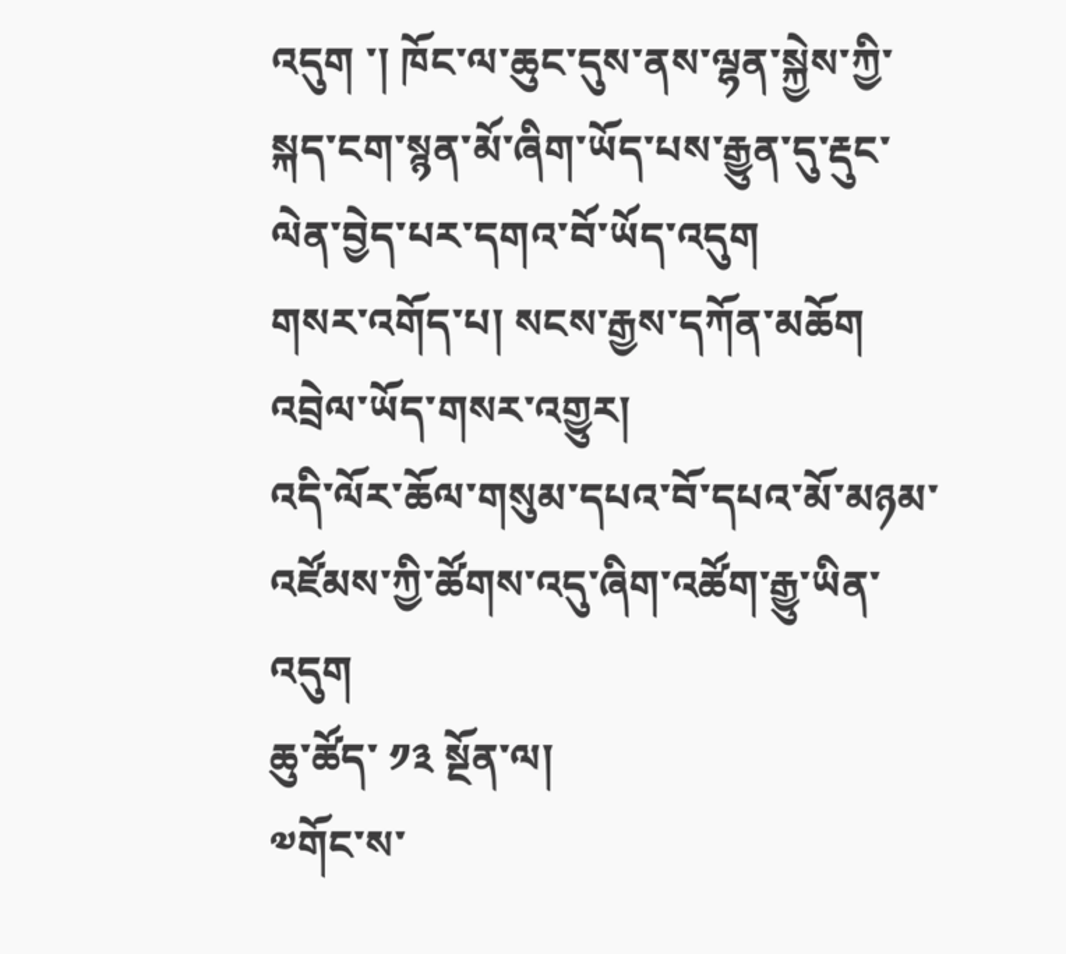འདུག ་། ཁོང་ལ་ཆུང་དུས་ནས་ལྷན་སྐྱེས་ཀྱི་སྐད་ངག་སྙན་མོ་ཞིག་ཡོད་པས་རྒྱུན་དུ་རྡུང་ལེན་བྱེད་པར་དགའ་བོ་ཡོད་འདུག
གསར་འགོད་པ། སངས་རྒྱས་དཀོན་མཆོག
འབྲེལ་ཡོད་གསར་འགྱུར།
འདི་ལོར་ཆོལ་གསུམ་དཔའ་བོ་དཔའ་མོ་མཉམ་འཛོམས་ཀྱི་ཚོགས་འདུ་ཞིག་འཚོག་རྒྱུ་ཡིན་འདུག
ཆུ་ཚོད་ ༡༣ སྔོན་ལ།
༧གོང་ས་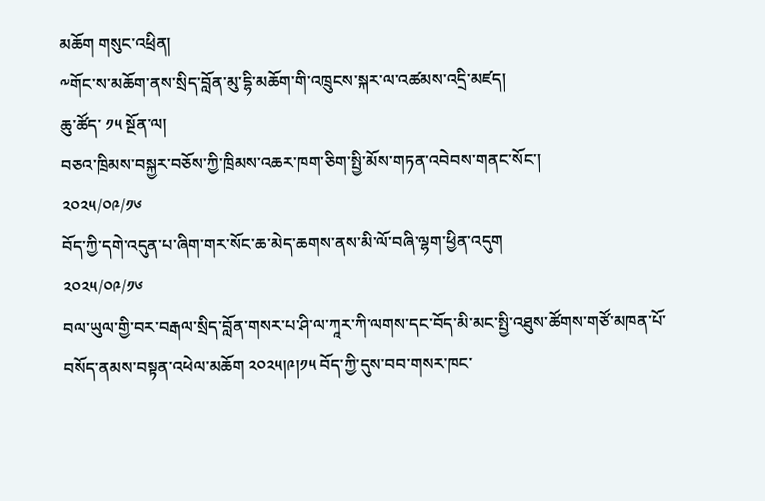མཆོག གསུང་འཕྲིན།
༸གོང་ས་མཆོག་ནས་སྲིད་བློན་མུ་དྷི་མཆོག་གི་འཁྲུངས་སྐར་ལ་འཚམས་འདྲི་མཛད།
ཆུ་ཚོད་ ༡༥ སྔོན་ལ།
བཅའ་ཁྲིམས་བསྐྱར་བཅོས་ཀྱི་ཁྲིམས་འཆར་ཁག་ཅིག་སྤྱི་མོས་གཏན་འབེབས་གནང་སོང་།
༢༠༢༥/༠༩/༡༦
བོད་ཀྱི་དགེ་འདུན་པ་ཞིག་གར་སོང་ཆ་མེད་ཆགས་ནས་མི་ལོ་བཞི་ལྷག་ཕྱིན་འདུག
༢༠༢༥/༠༩/༡༦
བལ་ཡུལ་གྱི་བར་བརྒལ་སྲིད་བློན་གསར་པ་ཤི་ལ་ཀཱར་ཀི་ལགས་དང་བོད་མི་མང་སྤྱི་འཐུས་ཚོགས་གཙོ་མཁན་པོ་བསོད་ནམས་བསྟན་འཕེལ་མཆོག ༢༠༢༥།༩།༡༥ བོད་ཀྱི་དུས་བབ་གསར་ཁང་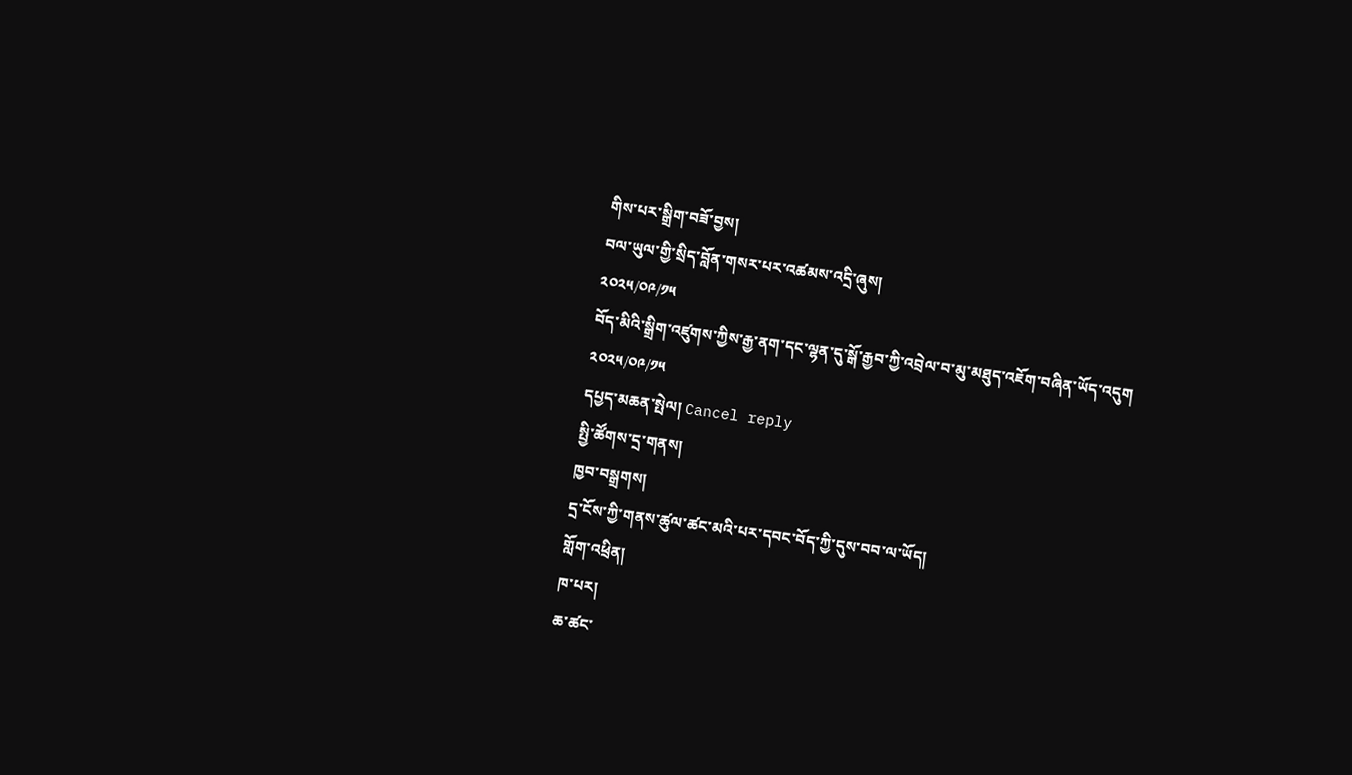གིས་པར་སྒྲིག་བཟོ་བྱས།
བལ་ཡུལ་གྱི་སྲིད་བློན་གསར་པར་འཚམས་འདྲི་ཞུས།
༢༠༢༥/༠༩/༡༥
བོད་མིའི་སྒྲིག་འཛུགས་ཀྱིས་རྒྱ་ནག་དང་ལྷན་དུ་སྒོ་རྒྱབ་ཀྱི་འབྲེལ་བ་མུ་མཐུད་འཇོག་བཞིན་ཡོད་འདུག
༢༠༢༥/༠༩/༡༥
དཔྱད་མཆན་སྤེལ། Cancel reply
སྤྱི་ཚོགས་དྲ་གནས།
ཁྱབ་བསྒྲགས།
དྲ་ངོས་ཀྱི་གནས་ཚུལ་ཚང་མའི་པར་དབང་བོད་ཀྱི་དུས་བབ་ལ་ཡོད།
གློག་འཕྲིན།
ཁ་པར།
ཆ་ཚང་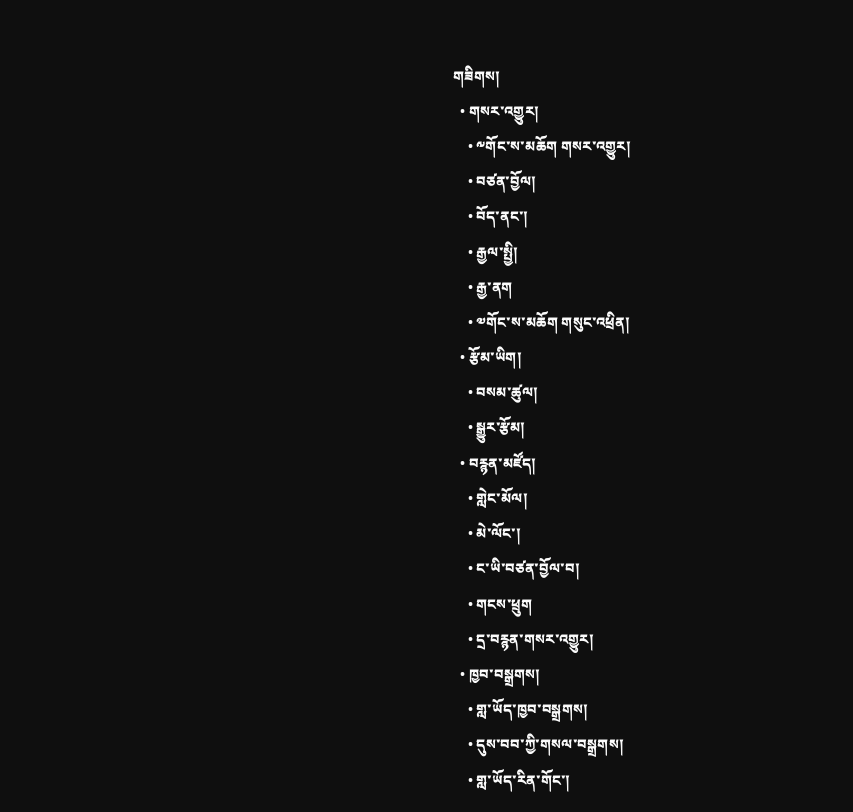གཟིགས།
  • གསར་འགྱུར།
    • ༸གོང་ས་མཆོག གསར་འགྱུར།
    • བཙན་བྱོལ།
    • བོད་ནང་།
    • རྒྱལ་སྤྱི།
    • རྒྱ་ནག
    • ༧གོང་ས་མཆོག གསུང་འཕྲིན།
  • རྩོམ་ཡིག།
    • བསམ་ཚུལ།
    • སྒྱུར་རྩོམ།
  • བརྙན་མཛོད།
    • གླེང་མོལ།
    • མེ་ལོང་།
    • ང་ཡི་བཙན་བྱོལ་བ།
    • གངས་ཕྲུག
    • དྲ་བརྙན་གསར་འགྱུར།
  • ཁྱབ་བསྒྲགས།
    • གླ་ཡོད་ཁྱབ་བསྒྲགས།
    • དུས་བབ་ཀྱི་གསལ་བསྒྲགས།
    • གླ་ཡོད་རིན་གོང་།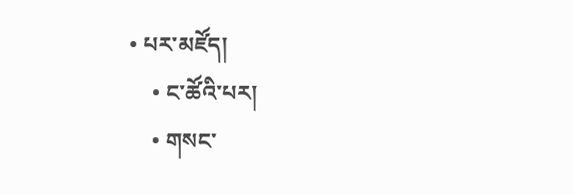• པར་མཛོད།
    • ང་ཚོའི་པར།
    • གསང་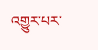འགྱུར་པར་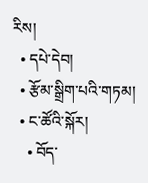རིས།
  • དཔེ་དེབ།
  • རྩོམ་སྒྲིག་པའི་གཏམ།
  • ང་ཚོའི་སྐོར།
    • བོད་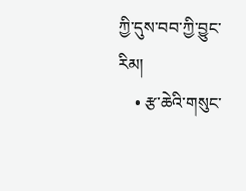ཀྱི་དུས་བབ་ཀྱི་བྱུང་རིམ།
    • རྩ་ཆེའི་གསུང་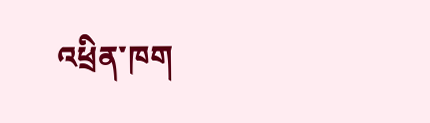འཕྲིན་ཁག